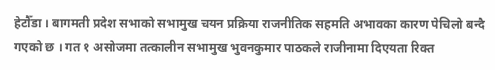हेटौँडा । बागमती प्रदेश सभाको सभामुख चयन प्रक्रिया राजनीतिक सहमति अभावका कारण पेचिलो बन्दै गएको छ । गत १ असोजमा तत्कालीन सभामुख भुवनकुमार पाठकले राजीनामा दिएयता रिक्त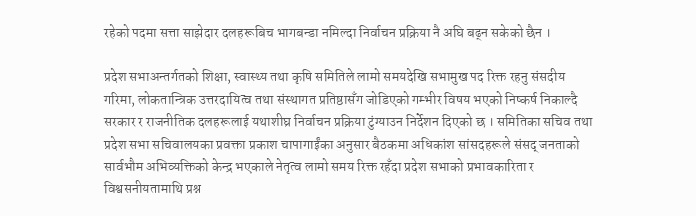रहेको पदमा सत्ता साझेदार दलहरूबिच भागबन्डा नमिल्दा निर्वाचन प्रक्रिया नै अघि बढ्न सकेको छैन ।

प्रदेश सभाअन्तर्गतको शिक्षा, स्वास्थ्य तथा कृषि समितिले लामो समयदेखि सभामुख पद रिक्त रहनु संसदीय गरिमा, लोकतान्त्रिक उत्तरदायित्व तथा संस्थागत प्रतिष्ठासँग जोडिएको गम्भीर विषय भएको निष्कर्ष निकाल्दै सरकार र राजनीतिक दलहरूलाई यथाशीघ्र निर्वाचन प्रक्रिया टुंग्याउन निर्देशन दिएको छ । समितिका सचिव तथा प्रदेश सभा सचिवालयका प्रवक्ता प्रकाश चापागाईंका अनुसार बैठकमा अधिकांश सांसदहरूले संसद् जनताको सार्वभौम अभिव्यक्तिको केन्द्र भएकाले नेतृत्व लामो समय रिक्त रहँदा प्रदेश सभाको प्रभावकारिता र विश्वसनीयतामाथि प्रश्न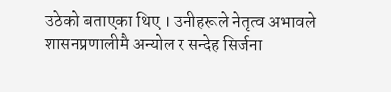उठेको बताएका थिए । उनीहरूले नेतृत्व अभावले शासनप्रणालीमै अन्योल र सन्देह सिर्जना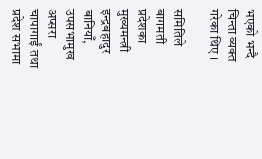भएको भन्दै चिन्ता व्यक्त गरेका थिए ।

समितिले बागमती प्रदेशका मुख्यमन्त्री इन्द्रबहादुर बानियाँ, उपसभामुख अप्सरा चापागाईं तथा प्रदेश सभामा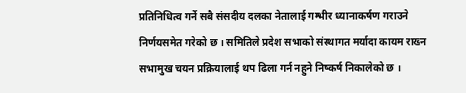प्रतिनिधित्व गर्ने सबै संसदीय दलका नेतालाई गम्भीर ध्यानाकर्षण गराउने निर्णयसमेत गरेको छ । समितिले प्रदेश सभाको संस्थागत मर्यादा कायम राख्न सभामुख चयन प्रक्रियालाई थप ढिला गर्न नहुने निष्कर्ष निकालेको छ ।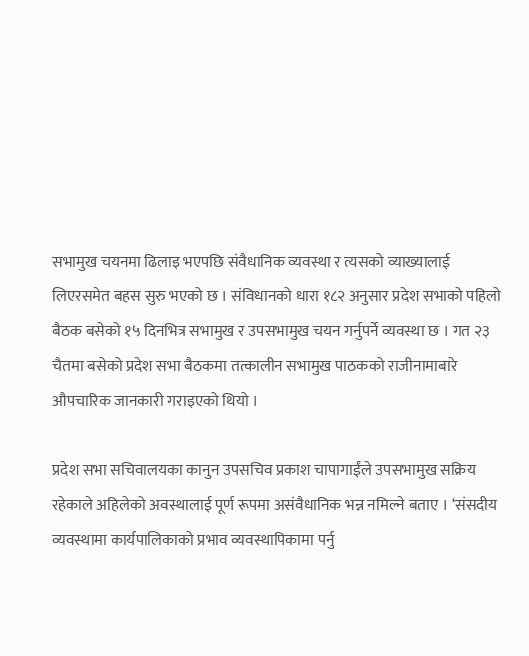सभामुख चयनमा ढिलाइ भएपछि संवैधानिक व्यवस्था र त्यसको व्याख्यालाई लिएरसमेत बहस सुरु भएको छ । संविधानको धारा १८२ अनुसार प्रदेश सभाको पहिलो बैठक बसेको १५ दिनभित्र सभामुख र उपसभामुख चयन गर्नुपर्ने व्यवस्था छ । गत २३ चैतमा बसेको प्रदेश सभा बैठकमा तत्कालीन सभामुख पाठकको राजीनामाबारे औपचारिक जानकारी गराइएको थियो ।

प्रदेश सभा सचिवालयका कानुन उपसचिव प्रकाश चापागाईंले उपसभामुख सक्रिय रहेकाले अहिलेको अवस्थालाई पूर्ण रूपमा असंवैधानिक भन्न नमिल्ने बताए । ‘संसदीय व्यवस्थामा कार्यपालिकाको प्रभाव व्यवस्थापिकामा पर्नु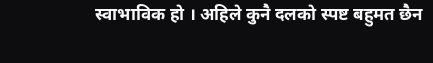स्वाभाविक हो । अहिले कुनै दलको स्पष्ट बहुमत छैन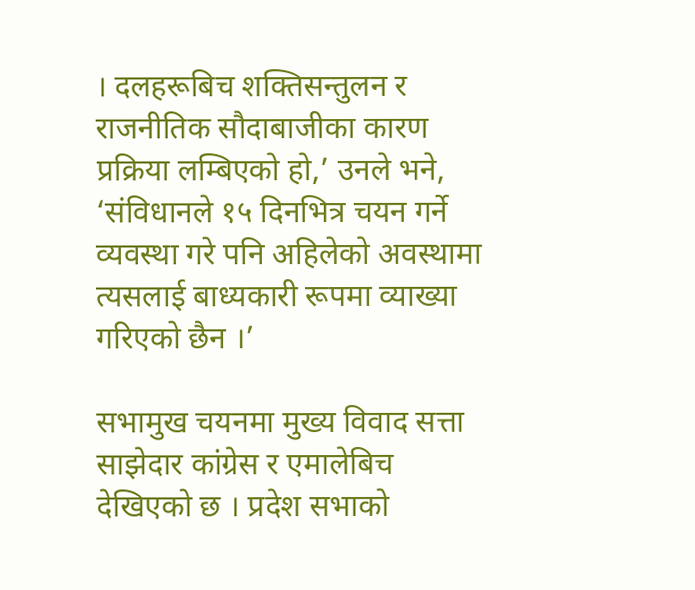। दलहरूबिच शक्तिसन्तुलन र राजनीतिक सौदाबाजीका कारण प्रक्रिया लम्बिएको हो,’ उनले भने, ‘संविधानले १५ दिनभित्र चयन गर्ने व्यवस्था गरे पनि अहिलेको अवस्थामा त्यसलाई बाध्यकारी रूपमा व्याख्या गरिएको छैन ।’

सभामुख चयनमा मुख्य विवाद सत्ता साझेदार कांग्रेस र एमालेबिच देखिएको छ । प्रदेश सभाको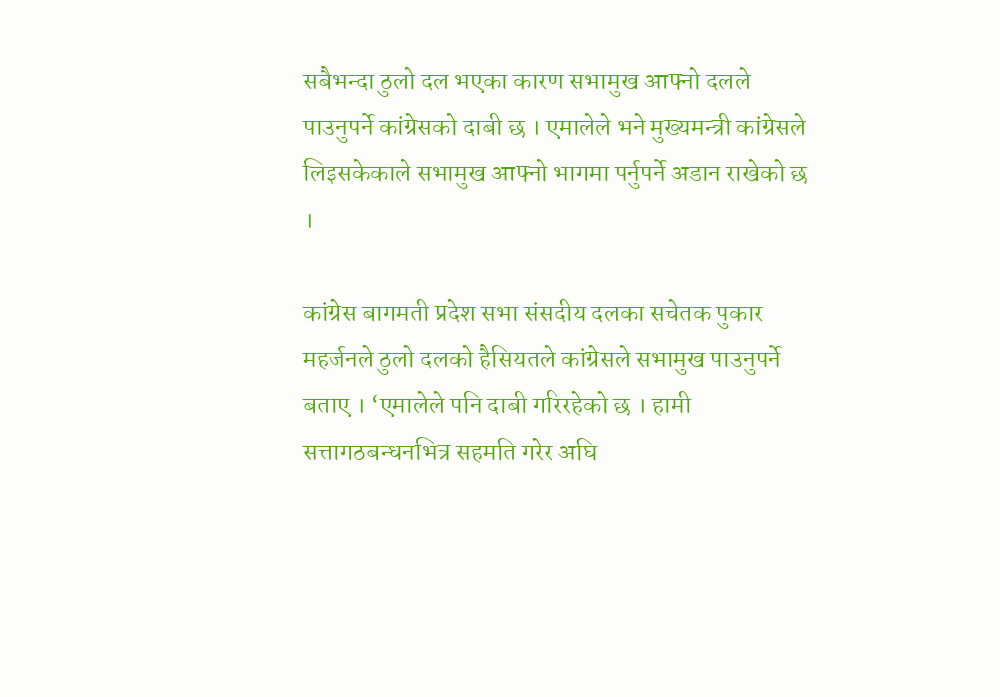सबैभन्दा ठुलो दल भएका कारण सभामुख आफ्नो दलले पाउनुपर्ने कांग्रेसको दाबी छ । एमालेले भने मुख्यमन्त्री कांग्रेसले लिइसकेकाले सभामुख आफ्नो भागमा पर्नुपर्ने अडान राखेको छ ।

कांग्रेस बागमती प्रदेश सभा संसदीय दलका सचेतक पुकार महर्जनले ठुलो दलको हैसियतले कांग्रेसले सभामुख पाउनुपर्ने बताए । ‘एमालेले पनि दाबी गरिरहेको छ । हामी सत्तागठबन्धनभित्र सहमति गरेर अघि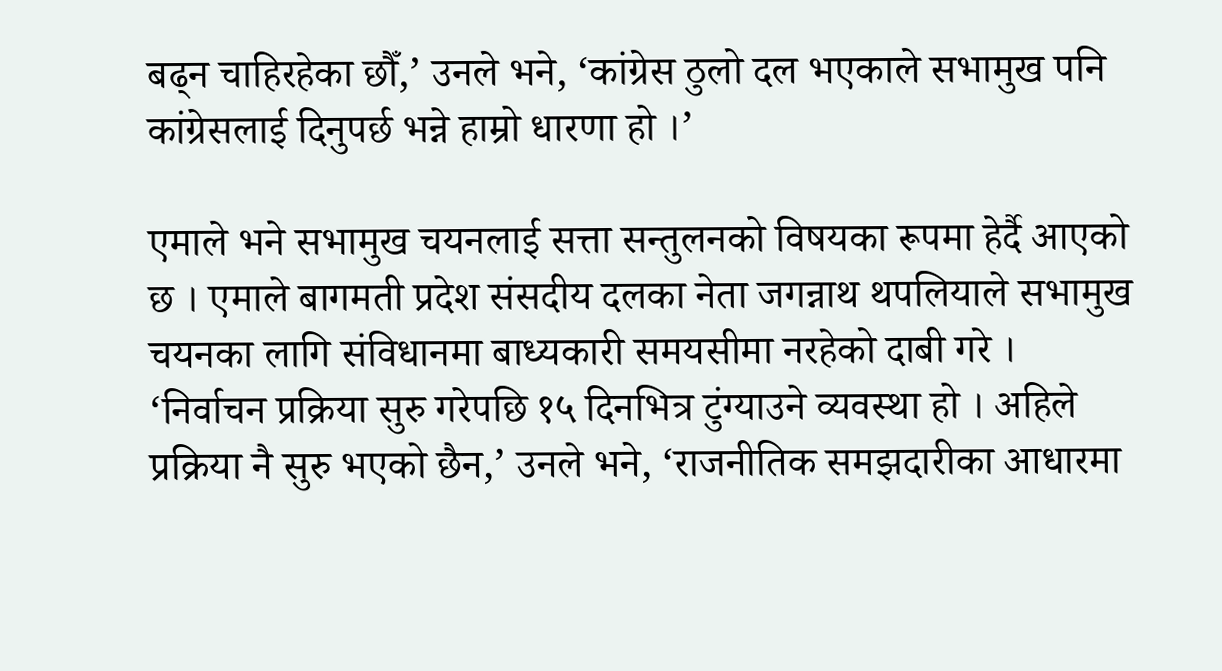बढ्न चाहिरहेका छौँ,’ उनले भने, ‘कांग्रेस ठुलो दल भएकाले सभामुख पनि कांग्रेसलाई दिनुपर्छ भन्ने हाम्रो धारणा हो ।’

एमाले भने सभामुख चयनलाई सत्ता सन्तुलनको विषयका रूपमा हेर्दै आएको छ । एमाले बागमती प्रदेश संसदीय दलका नेता जगन्नाथ थपलियाले सभामुख चयनका लागि संविधानमा बाध्यकारी समयसीमा नरहेको दाबी गरे । ‘निर्वाचन प्रक्रिया सुरु गरेपछि १५ दिनभित्र टुंग्याउने व्यवस्था हो । अहिले प्रक्रिया नै सुरु भएको छैन,’ उनले भने, ‘राजनीतिक समझदारीका आधारमा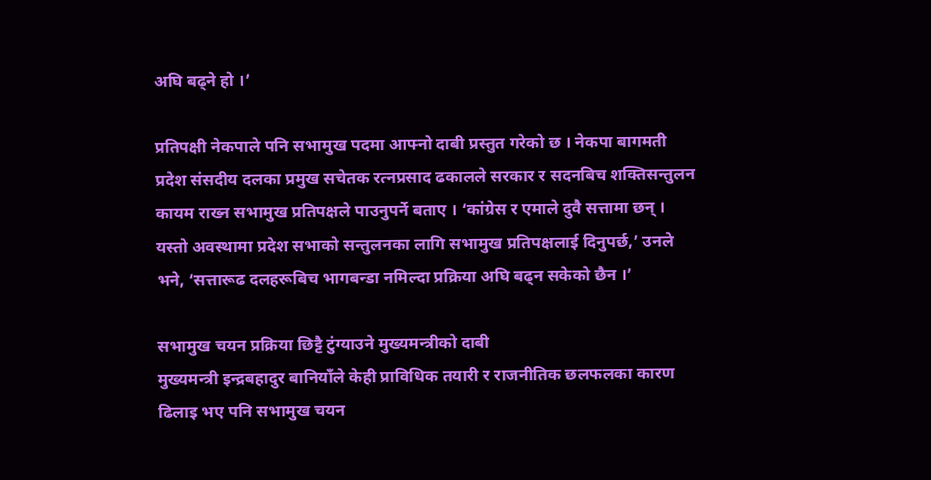अघि बढ्ने हो ।’

प्रतिपक्षी नेकपाले पनि सभामुख पदमा आफ्नो दाबी प्रस्तुत गरेको छ । नेकपा बागमती प्रदेश संसदीय दलका प्रमुख सचेतक रत्नप्रसाद ढकालले सरकार र सदनबिच शक्तिसन्तुलन कायम राख्न सभामुख प्रतिपक्षले पाउनुपर्ने बताए । ‘कांग्रेस र एमाले दुवै सत्तामा छन् । यस्तो अवस्थामा प्रदेश सभाको सन्तुलनका लागि सभामुख प्रतिपक्षलाई दिनुपर्छ,’ उनले भने, ‘सत्तारूढ दलहरूबिच भागबन्डा नमिल्दा प्रक्रिया अघि बढ्न सकेको छैन ।’

सभामुख चयन प्रक्रिया छिट्टै टुंग्याउने मुख्यमन्त्रीको दाबी
मुख्यमन्त्री इन्द्रबहादुर बानियाँले केही प्राविधिक तयारी र राजनीतिक छलफलका कारण ढिलाइ भए पनि सभामुख चयन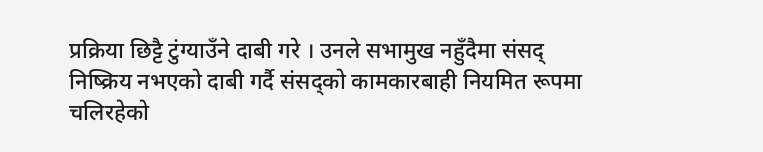प्रक्रिया छिट्टै टुंग्याउँने दाबी गरे । उनले सभामुख नहुँदैमा संसद् निष्क्रिय नभएको दाबी गर्दै संसद्को कामकारबाही नियमित रूपमा चलिरहेको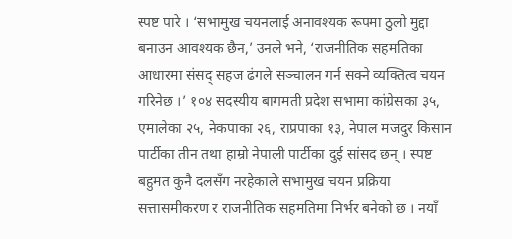स्पष्ट पारे । ‘सभामुख चयनलाई अनावश्यक रूपमा ठुलो मुद्दा बनाउन आवश्यक छैन,’ उनले भने, ‘राजनीतिक सहमतिका आधारमा संसद् सहज ढंगले सञ्चालन गर्न सक्ने व्यक्तित्व चयन गरिनेछ ।’ १०४ सदस्यीय बागमती प्रदेश सभामा कांग्रेसका ३५, एमालेका २५, नेकपाका २६, राप्रपाका १३, नेपाल मजदुर किसान पार्टीका तीन तथा हाम्रो नेपाली पार्टीका दुई सांसद छन् । स्पष्ट बहुमत कुनै दलसँग नरहेकाले सभामुख चयन प्रक्रिया सत्तासमीकरण र राजनीतिक सहमतिमा निर्भर बनेको छ । नयाँ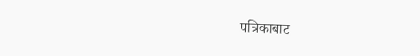पत्रिकाबाट